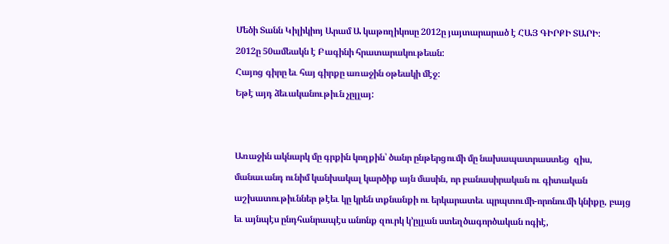Մեծի Տանն Կիլիկիոյ Արամ Ա կաթողիկոսը 2012ը յայտարարած է ՀԱՅ ԳԻՐՔԻ ՏԱՐԻ:
2012ը 50ամեակն է Բագինի հրատարակութեան:
Հայոց գիրը եւ հայ գիրքը առաջին օթեակի մէջ:
Եթէ այդ ձեւականութիւն չըլլայ:


Առաջին ակնարկ մը գրքին կողքին՝ ծանր ընթերցումի մը նախապատրաստեց  զիս, մանաւանդ ունիմ կանխակալ կարծիք այն մասին, որ բանասիրական ու գիտական աշխատութիւններ թէեւ կը կրեն տքնանքի ու երկարատեւ պրպտումի-որոնումի կնիքը, բայց եւ այնպէս ընդհանրապէս անոնք զուրկ կ’ըլլան ստեղծագործական ոգիէ,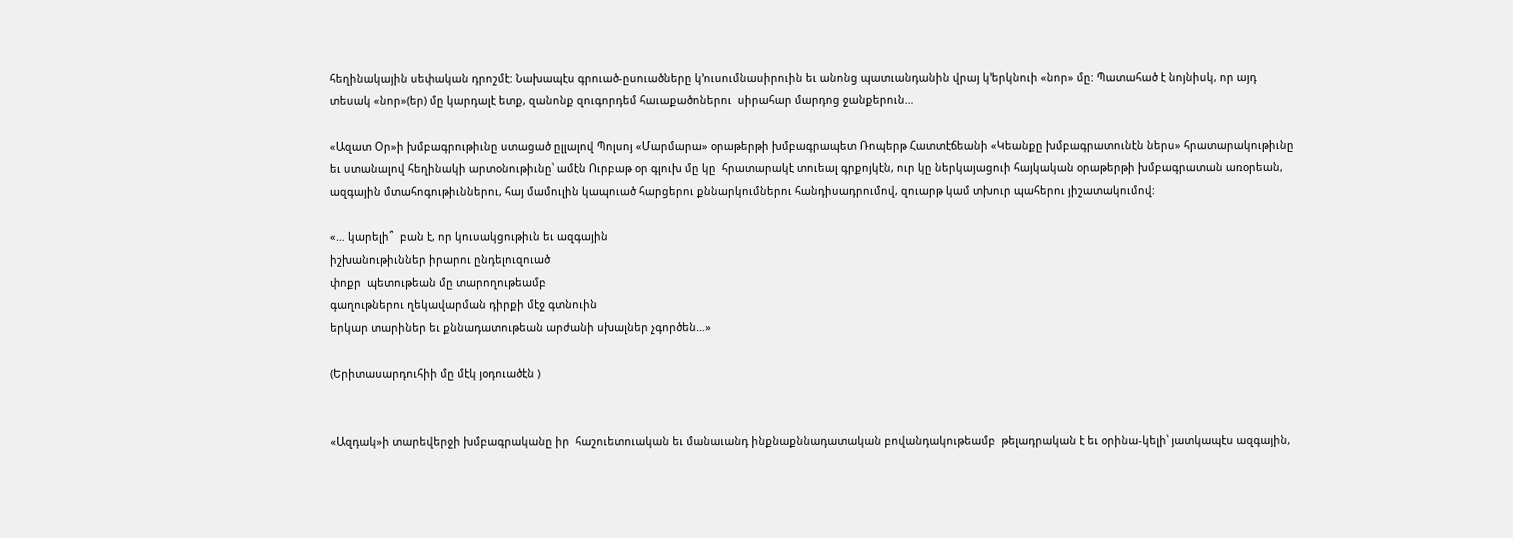հեղինակային սեփական դրոշմէ: Նախապէս գրուած-ըսուածները կ’ուսումնասիրուին եւ անոնց պատւանդանին վրայ կ’երկնուի «նոր» մը: Պատահած է նոյնիսկ, որ այդ տեսակ «նոր»(եր) մը կարդալէ ետք, զանոնք զուգորդեմ հաւաքածոներու  սիրահար մարդոց ջանքերուն…

«Ազատ Օր»ի խմբագրութիւնը ստացած ըլլալով Պոլսոյ «Մարմարա» օրաթերթի խմբագրապետ Ռոպերթ Հատտէճեանի «Կեանքը խմբագրատունէն ներս» հրատարակութիւնը եւ ստանալով հեղինակի արտօնութիւնը՝ ամէն Ուրբաթ օր գլուխ մը կը  հրատարակէ տուեալ գրքոյկէն, ուր կը ներկայացուի հայկական օրաթերթի խմբագրատան առօրեան, ազգային մտահոգութիւններու, հայ մամուլին կապուած հարցերու քննարկումներու հանդիսադրումով, զուարթ կամ տխուր պահերու յիշատակումով:

«… կարելի՞  բան է, որ կուսակցութիւն եւ ազգային
իշխանութիւններ իրարու ընդելուզուած
փոքր  պետութեան մը տարողութեամբ
գաղութներու ղեկավարման դիրքի մէջ գտնուին
երկար տարիներ եւ քննադատութեան արժանի սխալներ չգործեն…»

(Երիտասարդուհիի մը մէկ յօդուածէն )


«Ազդակ»ի տարեվերջի խմբագրականը իր  հաշուետուական եւ մանաւանդ ինքնաքննադատական բովանդակութեամբ  թելադրական է եւ օրինա-կելի՝ յատկապէս ազգային,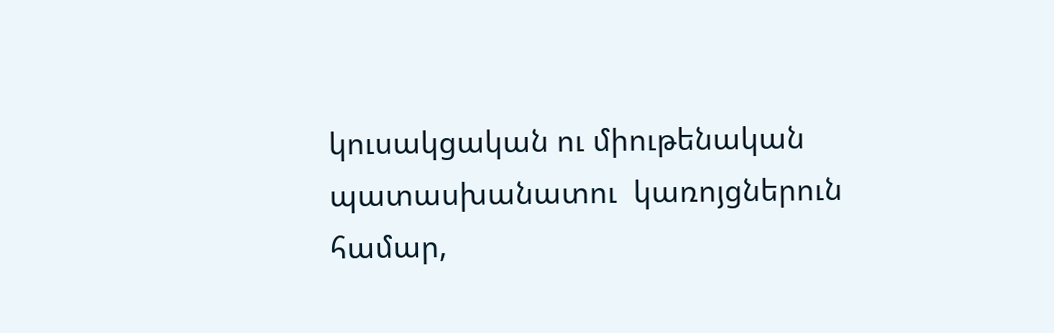կուսակցական ու միութենական պատասխանատու  կառոյցներուն համար,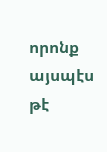որոնք այսպէս թէ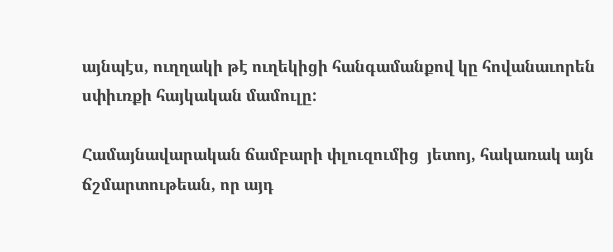այնպէս, ուղղակի թէ ուղեկիցի հանգամանքով կը հովանաւորեն սփիւռքի հայկական մամուլը:

Համայնավարական ճամբարի փլուզումից  յետոյ, հակառակ այն ճշմարտութեան, որ այդ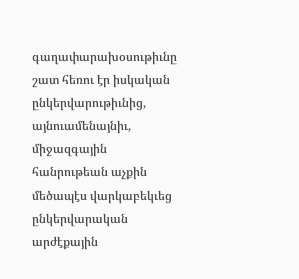գաղափարախօսութիւնը  շատ հեռու էր իսկական ընկերվարութիւնից, այնուամենայնիւ, միջազգային հանրութեան աչքին մեծապէս վարկաբեկւեց ընկերվարական արժէքային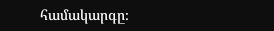համակարգը։